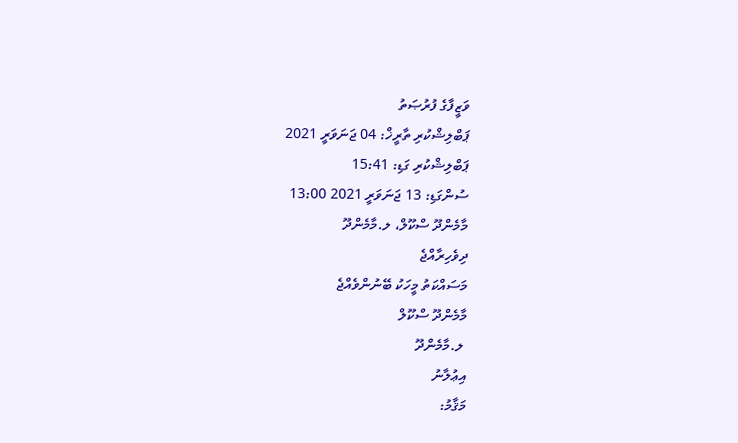ވަޒީފާގެ ފުރުޞަތު
ޕަބްލިޝްކުރި ތާރީޚް: 04 ޖަނަވަރީ 2021
ޕަބްލިޝްކުރި ގަޑި: 15:41
ސުންގަޑި: 13 ޖަނަވަރީ 2021 13:00
މާމެންދޫ ސްކޫލް، ލ.މާމެންދޫ
ދިވެހިރާއްޖެ
މަސައްކަތު މީހަކު ބޭނުންވެއްޖެ
މާމެންދޫ ސްކޫލް
 ލ.މާމެންދޫ
އިޢުލާނު
މަޤާމު: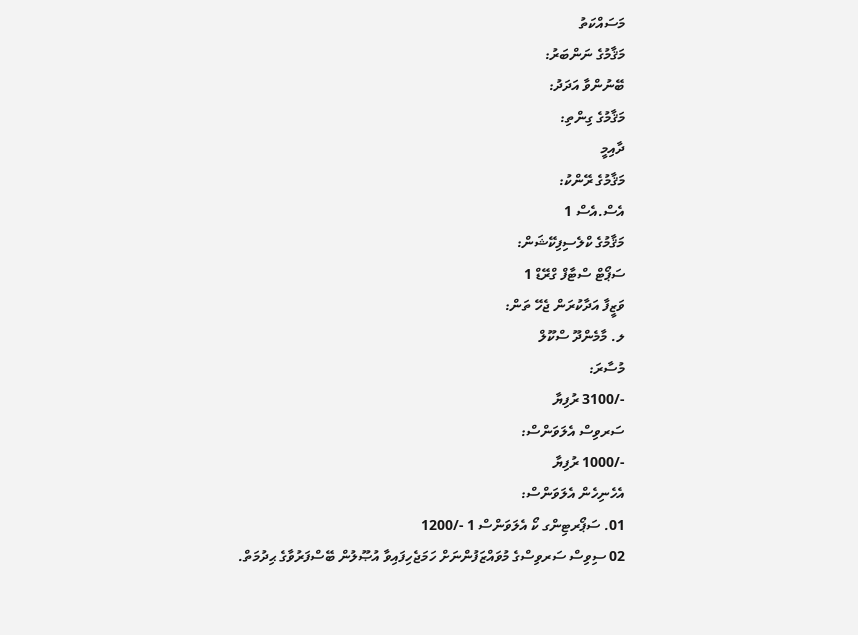މަސައްކަތު
މަޤާމުގެ ނަންބަރު:
ބޭނުންވާ އަދަދު:
މަޤާމުގެ ގިންތި:
ދާއިމީ
މަޤާމުގެ ރޭންކު:
އެސް.އެސް 1
މަޤާމުގެ ކްލެސިފިކޭޝަން:
ސަޕޯޓް ސްޓާފް ގްރޭޑް 1
ވަޒީފާ އަދާކުރަން ޖެހޭ ތަން:
ލ. މާމެންދޫ ސްކޫލް
މުސާރަ:
-/3100 ރުފިޔާ
ސަރވިސް އެލަވަންސް:
-/1000 ރުފިޔާ
އެހެނިހެން އެލަވަންސް:
01. ސަޕޯރޓިންގ ކޯ އެލަވަންސް 1 -/1200
02 ސިވިސް ސަރވިސްގެ މުވައްޒަފުންނަށް ހަމަޖެހިފައިވާ އުޞޫލުން ބޭސްފަރުވާގެ ޙިދުމަތް.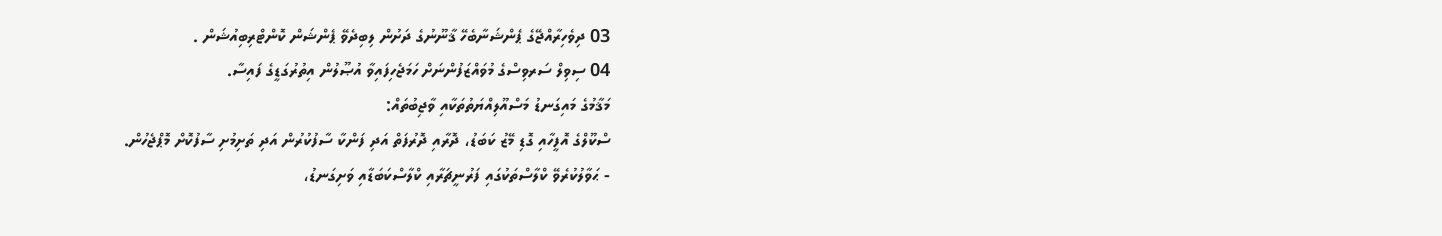03 ދިވެހިރާއްޖޭގެ ޕެންޝަނާބެހޭ ޤާނޫނުގެ ދަށުން ލިބިދެވޭ ޕެންޝަން ކޮންޓްރިބިއުޝަން .
04 ސިވިލް ސަރވިސްގެ މުވައްޒަފުންނަށް ހަމަޖެހިފައިވާ އުޞޫލުން އިތުރުގަޑީގެ ފައިސާ.
މަޤާމުގެ މައިގަނޑު މަސްއޫލިއްޔަތުތަކާއި ވާޖިބުތައް:
ސްކޫލްގެ އޮފީހާއި ގޮޑި މޭޒު ކަބަޑު، ދޮރާއި ދޮރުފަތް އަދި ފަންކާ ސާފުކުރުން އަދި ތަށިމުށި ސާފުކޮށް މޮޕްޖެހުން.
- ޙަވާލުކުރެވޭ ކްލާސްތަކުގައި ފަރުނީޗަރާއި ކްލާސްކަބަޑާއި ވަށިގަނޑު،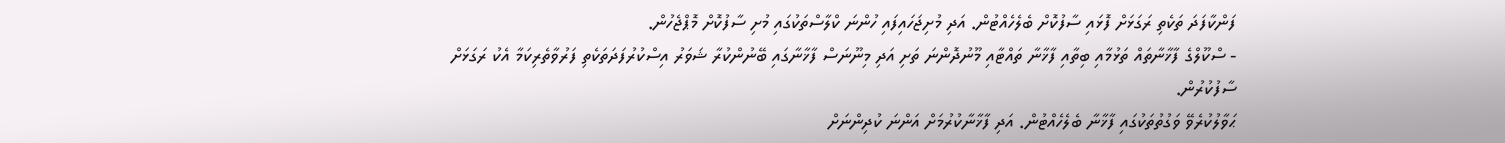ފަންކާފަދަ ތަކެތި ރަގަޅަށް ފޮޅައި ސާފުކޮށް ބެލެހެއްޓުން. އަދި މުށިޖަހައިފައި ހުންނަ ކްލާސްތަކުގައި މުށި ސާފުކޮށް މޮޕްޖެހުން.
- ސްކޫލްގެ ފާޚާނާތައް ތަޅުމާއި ބިތާއި ފާޚާނާ ތައްޓާއި މޫނުދޮންނަ ތަށި އަދި މިނޫނަސް ފާޚާނާގައި ބޭނުންކުރާ ޝަވަރު އިސްކުރުފަދަތަކެތި ފަރުވާތެރިކަމާ އެކު ރަގަޅަށް ސާފުކުރުން.
ޙަވާލުކުރެވޭ ވަގުތުތަކުގައި ފާޚާނާ ބެލެހެއްޓުން. އަދި ފާޚާނާކުރުމަށް އަންނަ ކުދިންނަށް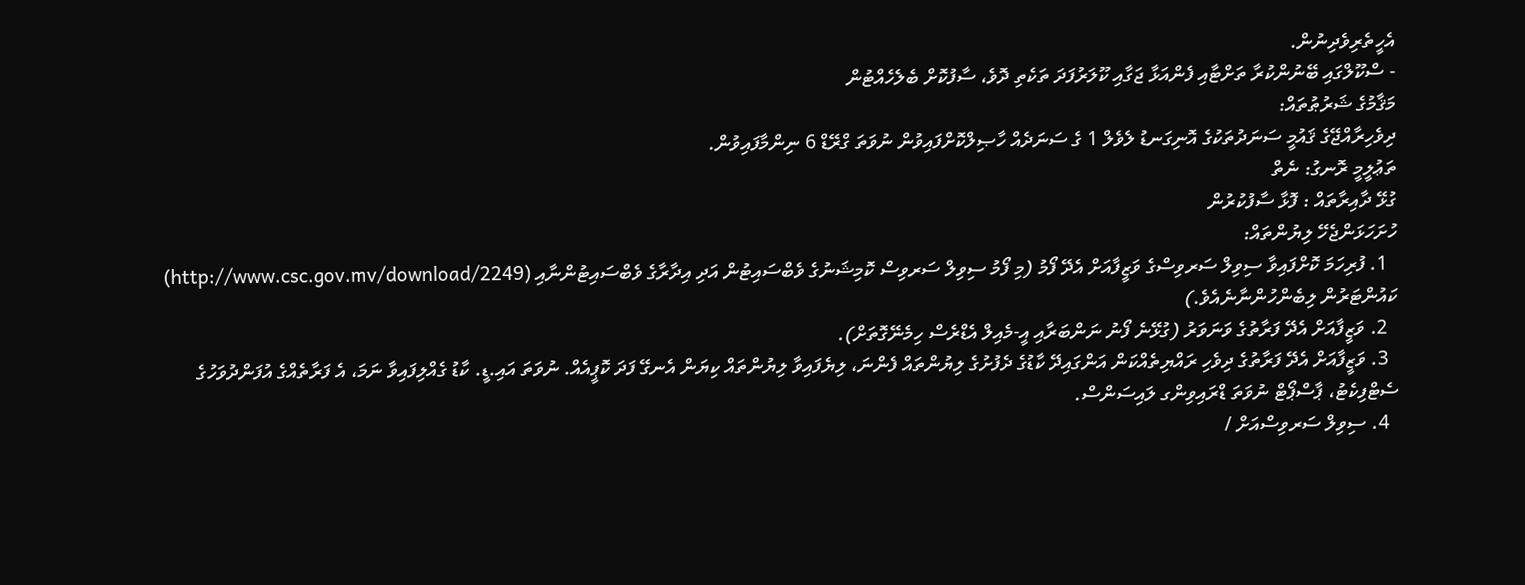އެހީތެރިވެދިނުން.
- ސްކޫލްގައި ބޭނުންކުރާ ތަށްޓާއި ފެންއަޅާ ޖަގާއި ކޫލަރުފަދަ ތަކެތި ދޮވެ، ސާފުކޮށް ބެލެހެއްޓުން
މަޤާމުގެ ޝަރުޠުތައް:
ދިވެހިރާއްޖޭގެ ޤައުމީ ސަނަދުތަކުގެ އޮނިގަނޑު ލެވެލް 1 ގެ ސަނަދެއް ހާޞިލްކޮށްފައިވުން ނުވަތަ ގްރޭޑް 6 ނިންމާފައިވުން.
ތަޢުލީމީ ރޮނގު: ނެތް
ގުޅޭ ދާއިރާތައް : ފޮޅާ ސާފުކުރުން
ހުށަހަޅަންޖެހޭ ލިޔުންތައް:
  1. ފުރިހަމަ ކޮށްފައިވާ ސިވިލް ސަރވިސްގެ ވަޒީފާއަށް އެދޭ ފޯމު (މި ފޯމު ސިވިލް ސަރވިސް ކޮމިޝަނުގެ ވެބްސައިޓުން އަދި އިދާރާގެ ވެބްސައިޓުންނާއި (http://www.csc.gov.mv/download/2249) ކައުންޓަރުން ލިބެންހުންނާނެއެވެ.)
  2. ވަޒީފާއަށް އެދޭ ފަރާތުގެ ވަނަވަރު (ގުޅޭނެ ފޯނު ނަންބަރާއި އީ-މެއިލް އެޑްރެސް ހިމެނޭގޮތަށް).
  3. ވަޒީފާއަށް އެދޭ ފަރާތުގެ ދިވެހި ރައްޔިތެއްކަން އަންގައިދޭ ކާޑުގެ ދެފުށުގެ ލިޔުންތައް ފެންނަ، ލިޔެފައިވާ ލިޔުންތައް ކިޔަން އެނގޭ ފަދަ ކޮޕީއެއް. ނުވަތަ އައި.ޑީ. ކާޑު ގެއްލިފައިވާ ނަމަ، އެ ފަރާތެއްގެ އުފަންދުވަހުގެ ސެޓްފިކެޓު، ޕާސްޕޯޓް ނުވަތަ ޑްރައިވިންގ ލައިސަންސް.
  4. ސިވިލް ސަރވިސްއަށް /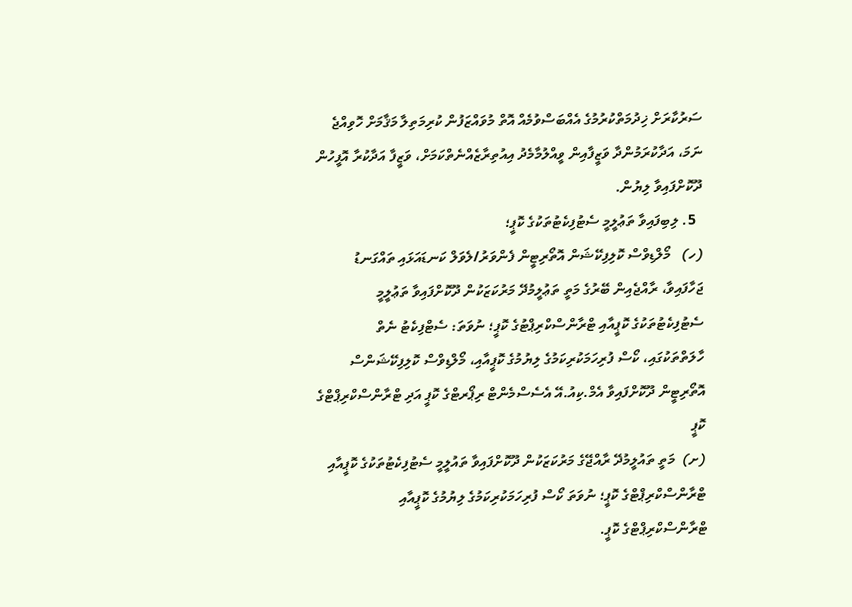ސަރުކާރަށް ޚިދުމަތްކުރުމުގެ އެއްބަސްވުމެއް އޮތް މުވައްޒަފުން ކުރިމަތިލާ މަޤާމަށް ހޮވިއްޖެ ނަމަ، އަދާކުރަމުންދާ ވަޒީފާއިން ވީއްލުމާމެދު އިއުތިރާޒެއްނެތްކަމަށް، ވަޒީފާ އަދާކުރާ އޮފީހުން ދޫކޮށްފައިވާ ލިޔުން.
  5. ލިބިފައިވާ ތަޢުލީމީ ސެޓުފިކެޓުތަކުގެ ކޮޕީ؛
(ހ)   މޯލްޑިވްސް ކޮލިފިކޭޝަން އޮތޯރިޓީން ފެންވަރު/ލެވަލް ކަނޑައަޅައި ތައްގަނޑު ޖަހާފައިވާ، ރާއްޖެއިން ބޭރުގެ މަތީ ތަޢުލީމުދޭ މަރުކަޒަކުން ދޫކޮށްފައިވާ ތަޢުލީމީ ސެޓުފިކެޓުތަކުގެ ކޮޕީއާއި ޓްރާންސްކްރިޕްޓުގެ ކޮޕީ؛ ނުވަތަ: ސެޓްފިކެޓު ނެތް ހާލަތްތަކުގައި، ކޯސް ފުރިހަމަކުރިކަމުގެ ލިޔުމުގެ ކޮޕީއާއި، މޯލްޑިވްސް ކޮލިފިކޭޝަންސް އޮތޯރިޓީން ދޫކޮށްފައިވާ އެމް.ކިއު.އޭ އެސެސްމެންޓް ރިޕޯރޓްގެ ކޮޕީ އަދި ޓްރާންސްކްރިޕްޓްގެ ކޮޕީ
(ށ)  މަތީ ތައުލީމުދޭ ރާއްޖޭގެ މަރުކަޒަކުން ދޫކޮށްފައިވާ ތައުލީމީ ސެޓުފިކެޓުތަކުގެ ކޮޕީއާއި ޓްރާންސްކްރިޕްޓްގެ ކޮޕީ؛ ނުވަތަ ކޯސް ފުރިހަމަކުރިކަމުގެ ލިޔުމުގެ ކޮޕީއާއި ޓްރާންސްކްރިޕްޓްގެ ކޮޕީ.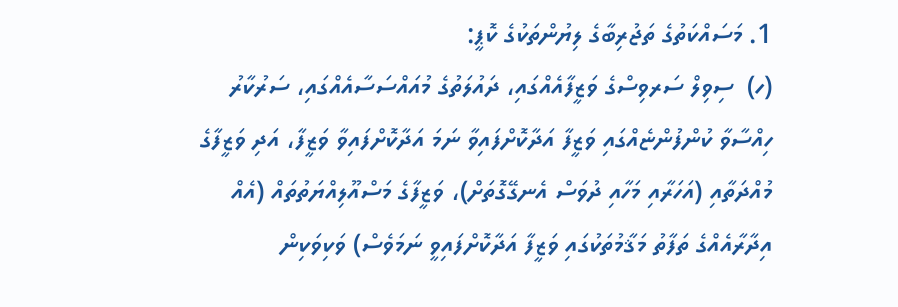1. މަސައްކަތުގެ ތަޖުރިބާގެ ލިޔުންތަކުގެ ކޮޕީ:
(ހ)  ސިވިލް ސަރވިސްގެ ވަޒީފާއެއްގައި، ދައުލަތުގެ މުއައްސަސާއެއްގައި، ސަރުކާރު ހިއްސާވާ ކުންފުންޏެއްގައި ވަޒީފާ އަދާކޮށްފައިވާ ނަމަ އަދާކޮށްފައިވާ ވަޒީފާ، އަދި ވަޒީފާގެ މުއްދަތާއި (އަހަރާއި މަހާއި ދުވަސް އެނގޭގޮތަށް)، ވަޒީފާގެ މަސްއޫލިއްޔަތުތައް (އެއް އިދާރާއެއްގެ ތަފާތު މަޤާމުތަކުގައި ވަޒީފާ އަދާކޮށްފައިވީ ނަމަވެސް) ވަކިވަކިން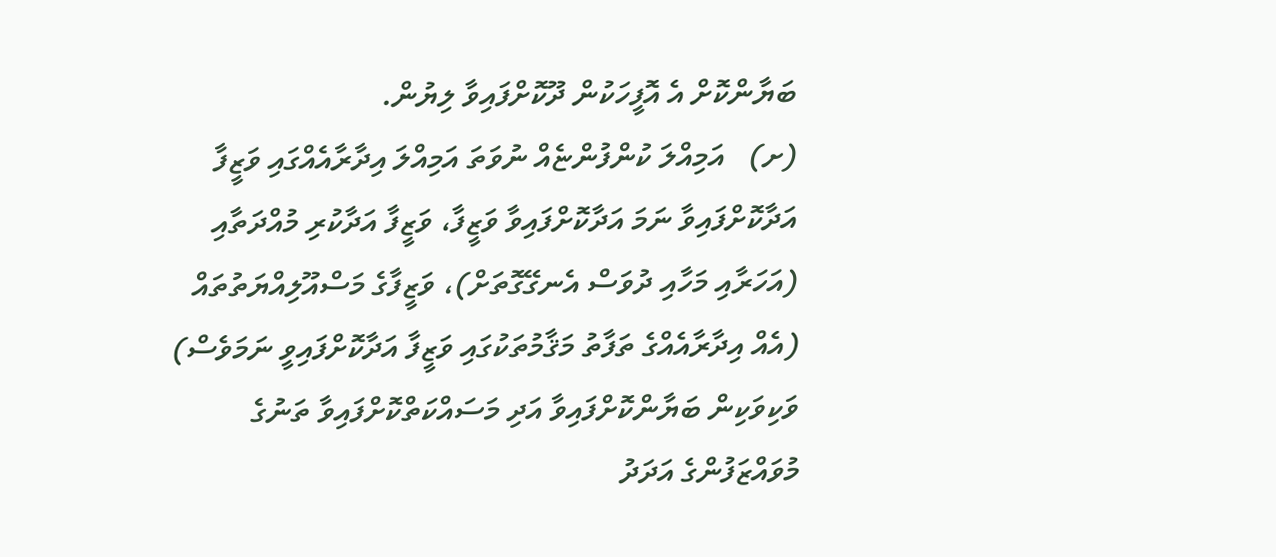ބަޔާންކޮށް އެ އޮފީހަކުން ދޫކޮށްފައިވާ ލިޔުން.
(ށ)   އަމިއްލަ ކުންފުންޏެއް ނުވަތަ އަމިއްލަ އިދާރާއެއްގައި ވަޒީފާ އަދާކޮށްފައިވާ ނަމަ އަދާކޮށްފައިވާ ވަޒީފާ، ވަޒީފާ އަދާކުރި މުއްދަތާއި (އަހަރާއި މަހާއި ދުވަސް އެނގޭގޮތަށް)، ވަޒީފާގެ މަސްއޫލިއްޔަތުތައް (އެއް އިދާރާއެއްގެ ތަފާތު މަޤާމުތަކުގައި ވަޒީފާ އަދާކޮށްފައިވީ ނަމަވެސް) ވަކިވަކިން ބަޔާންކޮށްފައިވާ އަދި މަސައްކަތްކޮށްފައިވާ ތަނުގެ މުވައްޒަފުންގެ އަދަދު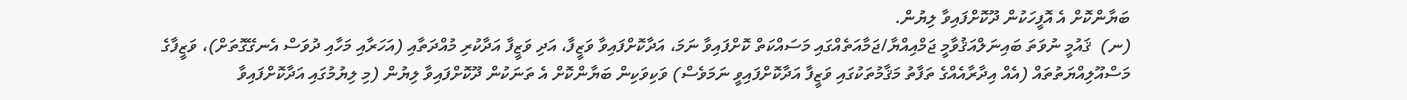ބަޔާންކޮށް އެ އޮފީހަކުން ދޫކޮށްފައިވާ ލިޔުން.
(ނ)  ޤައުމީ ނުވަތަ ބައިނަލްއަޤުވާމީ ޖަމްއިއްޔާ/ޖަމާއަތެއްގައި މަސައްކަތް ކޮށްފައިވާ ނަމަ، އަދާކޮށްފައިވާ ވަޒީފާ، އަދި ވަޒީފާ އަދާކުރި މުއްދަތާއި (އަހަރާއި މަހާއި ދުވަސް އެނގޭގޮތަށް)، ވަޒީފާގެ މަސްއޫލިއްޔަތުތައް (އެއް އިދާރާއެއްގެ ތަފާތު މަޤާމުތަކުގައި ވަޒީފާ އަދާކޮށްފައިވީ ނަމަވެސް) ވަކިވަކިން ބަޔާންކޮށް އެ ތަނަކުން ދޫކޮށްފައިވާ ލިޔުން (މި ލިޔުމުގައި އަދާކޮށްފައިވާ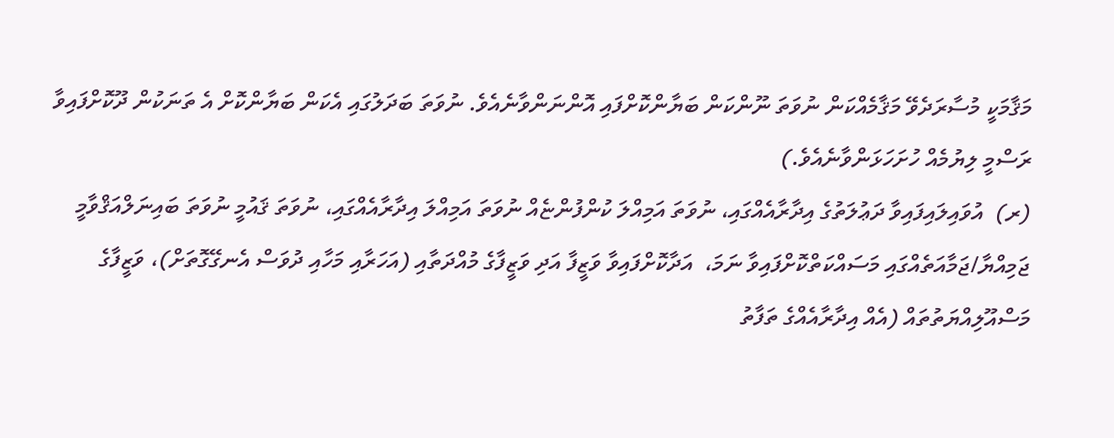މަޤާމަކީ މުސާރަދެވޭ މަޤާމެއްކަން ނުވަތަ ނޫންކަން ބަޔާންކޮށްފައި އޮންނަންވާނެއެވެ. ނުވަތަ ބަދަލުގައި އެކަން ބަޔާންކޮށް އެ ތަނަކުން ދޫކޮށްފައިވާ ރަސްމީ ލިޔުމެއް ހުށަހަޅަންވާނެއެވެ.)
(ރ)  އުވައިލައިފައިވާ ދަޢުލަތުގެ އިދާރާއެއްގައި، ނުވަތަ އަމިއްލަ ކުންފުންޏެއް ނުވަތަ އަމިއްލަ އިދާރާއެއްގައި، ނުވަތަ ޤައުމީ ނުވަތަ ބައިނަލްއަޤްވާމީ ޖަމިއްޔާ/ޖަމާއަތެއްގައި މަސައްކަތްކޮށްފައިވާ ނަމަ،  އަދާކޮށްފައިވާ ވަޒީފާ އަދި ވަޒީފާގެ މުއްދަތާއި (އަހަރާއި މަހާއި ދުވަސް އެނގޭގޮތަށް)، ވަޒީފާގެ މަސްއޫލިއްޔަތުތައް (އެއް އިދާރާއެއްގެ ތަފާތު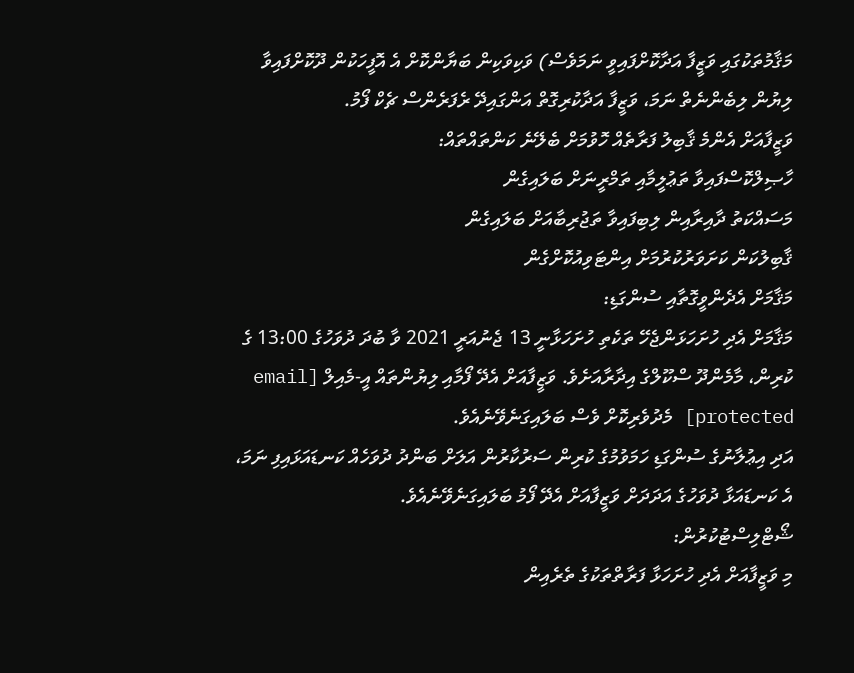މަޤާމުތަކުގައި ވަޒީފާ އަދާކޮށްފައިވީ ނަމަވެސް) ވަކިވަކިން ބަޔާންކޮށް އެ އޮފީހަކުން ދޫކޮށްފައިވާ ލިޔުން ލިބެންނެތް ނަމަ، ވަޒީފާ އަދާކުރިގޮތް އަންގައިދޭ ރެފަރެންސް ޗެކް ފޯމު.
ވަޒީފާއަށް އެންމެ ޤާބިލު ފަރާތެއް ހޮވުމަށް ބެލޭނެ ކަންތައްތައް:
ހާޞިލްކޮސްފައިވާ ތަޢުލީމާއި ތަމްރީނަށް ބަލައިގެން
މަސައްކަތު ދާއިރާއިން ލިބިފައިވާ ތަޖުރިބާއަށް ބަލައިގެން
ޤާބިލުކަން ކަށަވަރުކުރުމަށް އިންޓަވިއުކޮށްގެން
މަޤާމަށް އެދެންވީގޮތާއި ސުންގަޑި:
މަޤާމަށް އެދި ހުށަހަޅަންޖެހޭ ތަކެތި ހުށަހަޅާނީ 13 ޖެނުއަރީ 2021 ވާ ބުދަ ދުވަހުގެ 13:00 ގެ ކުރިން، މާމެންދޫ ސްކޫލްގެ އިދާރާއަށެވެ. ވަޒީފާއަށް އެދޭ ފޯމާއި ލިޔުންތައް އީ-މެއިލް [email protected] މެދުވެރިކޮށް ވެސް ބަލައިގަނެވޭނެއެވެ.
އަދި އިޢުލާނުގެ ސުންގަޑި ހަމަވުމުގެ ކުރިން ސަރުކާރުން އަލަށް ބަންދު ދުވަހެއް ކަނޑައަޅައިފި ނަމަ، އެ ކަނޑައަޅާ ދުވަހުގެ އަދަދަށް ވަޒީފާއަށް އެދޭ ފޯމު ބަލައިގަނެވޭނެއެވެ.
ޝޯޓްލިސްޓުކުރުން:
މި ވަޒީފާއަށް އެދި ހުށަހަޅާ ފަރާތްތަކުގެ ތެރެއިން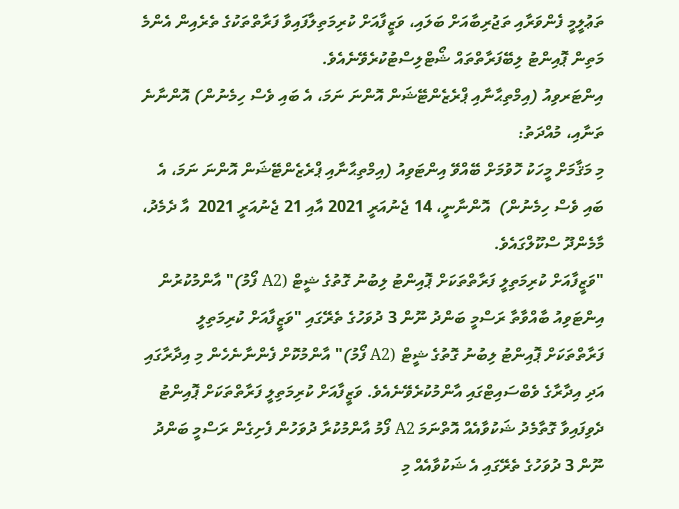ތަޢުލީމީ ފެންވަރާއި ތަޖުރިބާއަށް ބަލައި، ވަޒީފާއަށް ކުރިމަތިލާފައިވާ ފަރާތްތަކުގެ ތެރެއިން އެންމެ މަތިން ޕޮއިންޓު ލިބޭފަރާތްތައް ޝޯޓްލިސްޓުކުރެވޭނެއެވެ.
އިންޓަރވިއު (އިމްތިޙާނާއި ޕްރެޒެންޓޭޝަން އޮންނަ ނަމަ، އެ ބައި ވެސް ހިމެނުން) އޮންނާނެ ތަނާއި، މުއްދަތު:
މި މަޤާމަށް މީހަކު ހޮވުމަށް ބޭއްވޭ އިންޓަވިއު (އިމްތިޙާނާއި ޕްރެޒެންޓޭޝަން އޮންނަ ނަމަ، އެ ބައި ވެސް ހިމެނުން)  އޮންނާނީ، 14 ޖެނުއަރީ 2021 އާއި 21 ޖެނުއަރީ 2021  އާ ދެމެދު، މާމެންދޫ ސްކޫލްގައެވެ.
"ވަޒީފާއަށް ކުރިމަތިލީ ފަރާތްތަކަށް ޕޮއިންޓު ލިބުނު ގޮތުގެ ޝީޓް (A2 ފޯމު)" އާންމުކުރުން
އިންޓަވިއު ބާއްވާތާ ރަސްމީ ބަންދު ނޫން 3 ދުވަހުގެ ތެރޭގައި "ވަޒީފާއަށް ކުރިމަތިލީ ފަރާތްތަކަށް ޕޮއިންޓު ލިބުނު ގޮތުގެ ޝީޓް (A2 ފޯމު)" އާންމުކޮށް ފެންނާނެހެން މި އިދާރާގައި އަދި އިދާރާގެ ވެބްސައިޓްގައި އާންމުކުރެވޭނެއެވެ. ވަޒީފާއަށް ކުރިމަތިލީ ފަރާތްތަކަށް ޕޮއިންޓު ދެވިފައިވާ ގޮތާމެދު ޝަކުވާއެއް އޮތްނަމަ A2 ފޯމު އާންމުކުރާ ދުވަހުން ފެށިގެން ރަސްމީ ބަންދު ނޫން 3 ދުވަހުގެ ތެރޭގައި އެ ޝަކުވާއެއް މި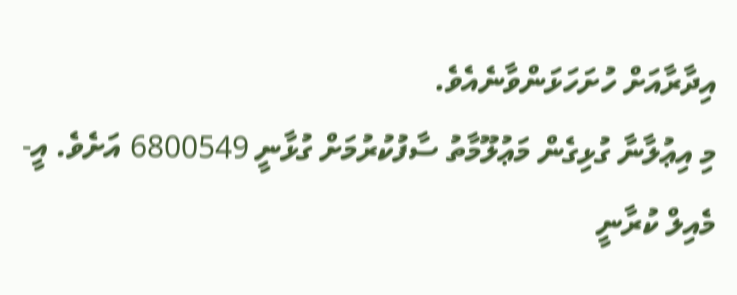އިދާރާއަށް ހުށަހަޅަންވާނެއެވެ.
މި އިޢުލާނާ ގުޅިގެން މަޢުލޫމާތު ސާފުކުރުމަށް ގުޅާނީ 6800549 އަށެވެ. އީ-މެއިލް ކުރާނީ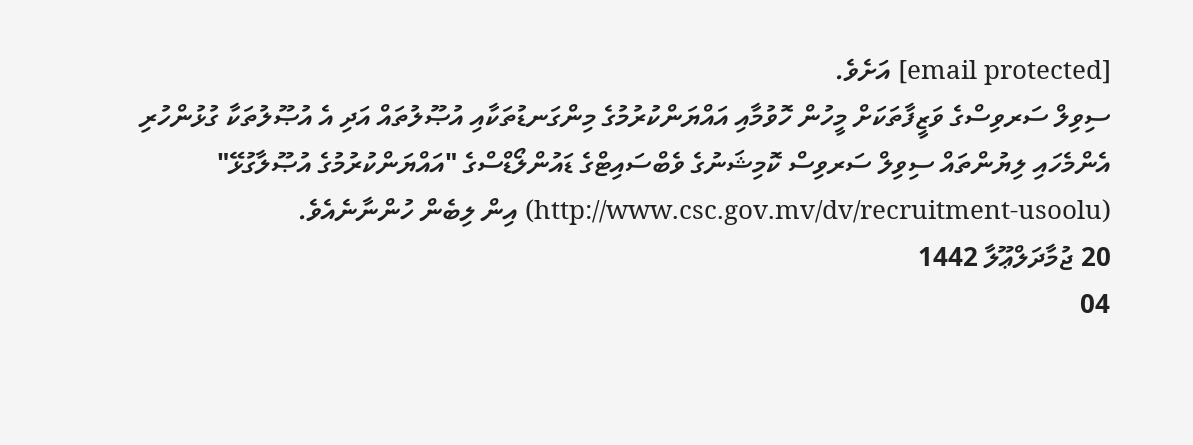[email protected] އަށެވެ.
ސިވިލް ސަރވިސްގެ ވަޒީފާތަކަށް މީހުން ހޮވުމާއި އައްޔަންކުރުމުގެ މިންގަނޑުތަކާއި އުޞޫލުތައް އަދި އެ އުޞޫލުތަކާ ގުޅުންހުރި އެންމެހައި ލިޔުންތައް ސިވިލް ސަރވިސް ކޮމިޝަނުގެ ވެބްސައިޓްގެ ޑައުންލޯޑްސްގެ "އައްޔަންކުރުމުގެ އުޞޫލާގުޅޭ" (http://www.csc.gov.mv/dv/recruitment-usoolu) އިން ލިބެން ހުންނާނެއެވެ.
20 ޖުމާދަލްޢޫލާ 1442
04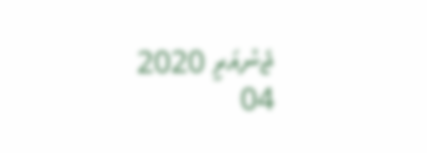ޖެނުއަރީ 2020
04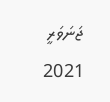ޖަނަވަރީ 2021